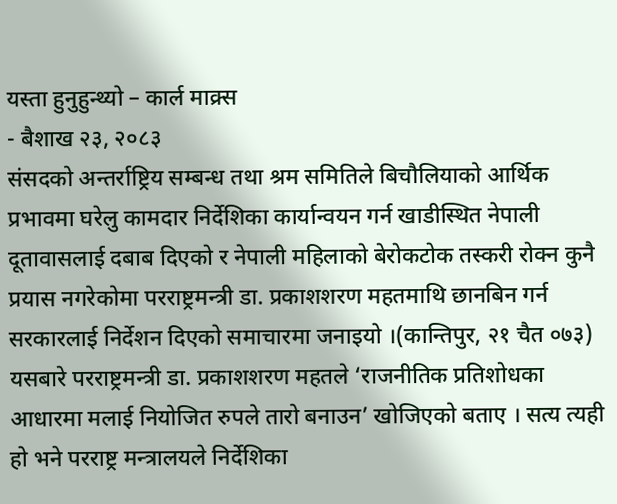यस्ता हुनुहुन्थ्यो – कार्ल माक्र्स
- बैशाख २३, २०८३
संसदको अन्तर्राष्ट्रिय सम्बन्ध तथा श्रम समितिले बिचौलियाको आर्थिक प्रभावमा घरेलु कामदार निर्देशिका कार्यान्वयन गर्न खाडीस्थित नेपाली दूतावासलाई दबाब दिएको र नेपाली महिलाको बेरोकटोक तस्करी रोक्न कुनै प्रयास नगरेकोमा परराष्ट्रमन्त्री डा. प्रकाशशरण महतमाथि छानबिन गर्न सरकारलाई निर्देशन दिएको समाचारमा जनाइयो ।(कान्तिपुर, २१ चैत ०७३)
यसबारे परराष्ट्रमन्त्री डा. प्रकाशशरण महतले ‘राजनीतिक प्रतिशोधका आधारमा मलाई नियोजित रुपले तारो बनाउन’ खोजिएको बताए । सत्य त्यही हो भने परराष्ट्र मन्त्रालयले निर्देशिका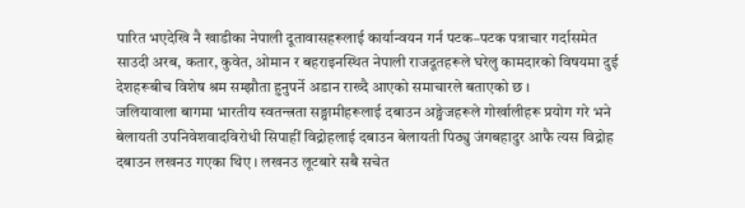पारित भएदेखि नै खाडीका नेपाली दूतावासहरूलाई कार्यान्वयन गर्न पटक–पटक पत्राचार गर्दासमेत साउदी अरब, कतार, कुवेत, ओमान र बहराइनस्थित नेपाली राजदूतहरूले घरेलु कामदारको विषयमा दुई देशहरूबीच विशेष श्रम सम्झौता हुनुपर्ने अडान राख्दै आएको समाचारले बताएको छ ।
जलियावाला बागमा भारतीय स्वतन्त्रता सङ्ग्रामीहरूलाई दबाउन अङ्ग्रेजहरूले गोर्खालीहरू प्रयोग गरे भने बेलायती उपनिवेशवादविरोधी सिपाहीं विद्रोहलाई दबाउन बेलायती पिठ्यु जंगबहादुर आफै त्यस विद्रोह दबाउन लखनउ गएका थिए । लखनउ लूटबारे सबै सचेत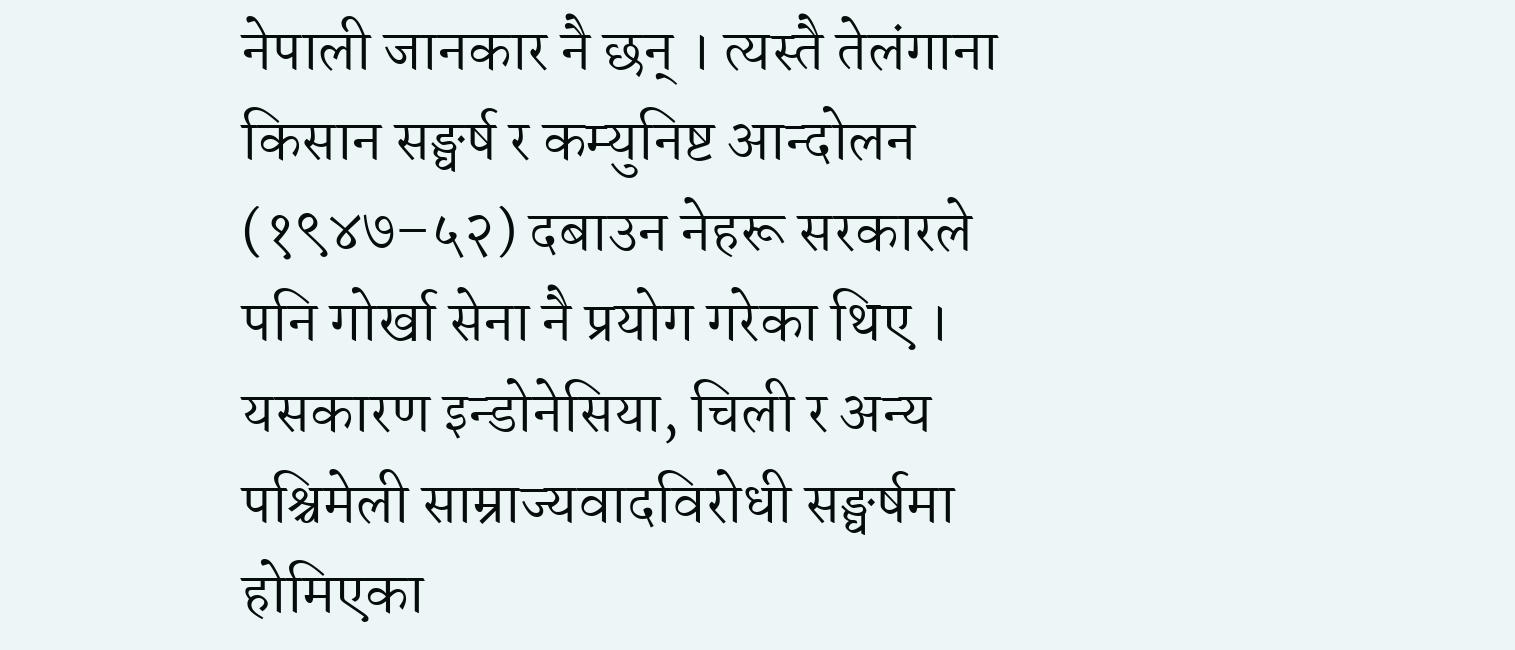नेपाली जानकार नै छन् । त्यस्तै तेलंगाना किसान सङ्घर्ष र कम्युनिष्ट आन्दोलन (१९४७–५२) दबाउन नेहरू सरकारले पनि गोर्खा सेना नै प्रयोग गरेका थिए । यसकारण इन्डोनेसिया, चिली र अन्य पश्चिमेली साम्राज्यवादविरोधी सङ्घर्षमा होमिएका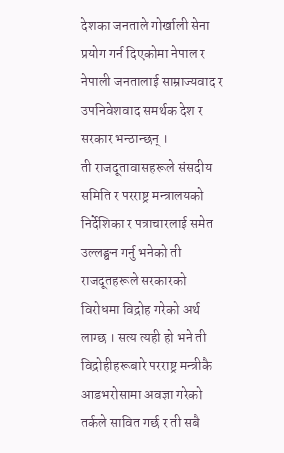देशका जनताले गोर्खाली सेना प्रयोग गर्न दिएकोमा नेपाल र नेपाली जनतालाई साम्राज्यवाद र उपनिवेशवाद समर्थक देश र सरकार भन्ठान्छन् ।
ती राजदूतावासहरूले संसदीय समिति र परराष्ट्र मन्त्रालयको निर्देशिका र पत्राचारलाई समेत उल्लङ्घन गर्नु भनेको ती राजदूतहरूले सरकारको विरोधमा विद्रोह गरेको अर्थ लाग्छ । सत्य त्यही हो भने ती विद्रोहीहरूबारे परराष्ट्र मन्त्रीकै आडभरोसामा अवज्ञा गरेको तर्कले सावित गर्छ र ती सबै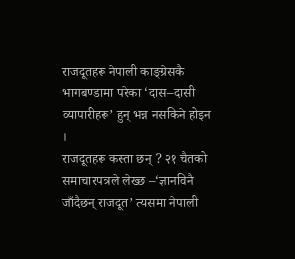राजदूतहरू नेपाली काङ्ग्रेसकै भागबण्डामा परेका ‘दास–दासी व्यापारीहरू’ हुन् भन्न नसकिने होइन ।
राजदूतहरू कस्ता छन् ? २१ चैतको समाचारपत्रले लेख्छ –‘ज्ञानविनै जाँदैछन् राजदूत’ त्यसमा नेपाली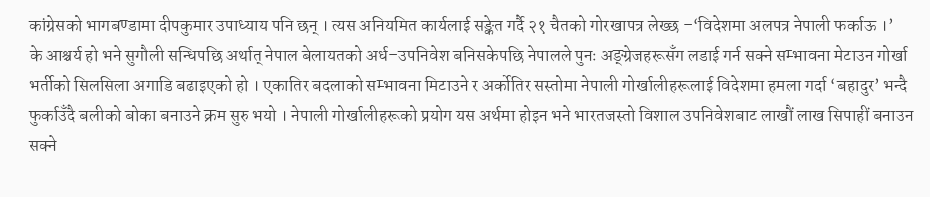कांग्रेसको भागबण्डामा दीपकुमार उपाध्याय पनि छन् । त्यस अनियमित कार्यलाई सङ्केत गर्दै २१ चैतको गोरखापत्र लेख्छ –‘विदेशमा अलपत्र नेपाली फर्काऊ ।’
के आश्चर्य हो भने सुगौली सन्धिपछि अर्थात् नेपाल बेलायतको अर्ध–उपनिवेश बनिसकेपछि नेपालले पुनः अङ्ग्रेजहरूसँग लडाई गर्न सक्ने सम्भावना मेटाउन गोर्खा भर्तीको सिलसिला अगाडि बढाइएको हो । एकातिर बदलाको सम्भावना मिटाउने र अर्कोतिर सस्तोमा नेपाली गोर्खालीहरूलाई विदेशमा हमला गर्दा ‘बहादुर’ भन्दै फुर्काउँदै बलीको बोका बनाउने क्रम सुरु भयो । नेपाली गोर्खालीहरूको प्रयोग यस अर्थमा होइन भने भारतजस्तो विशाल उपनिवेशबाट लाखौं लाख सिपाहीं बनाउन सक्ने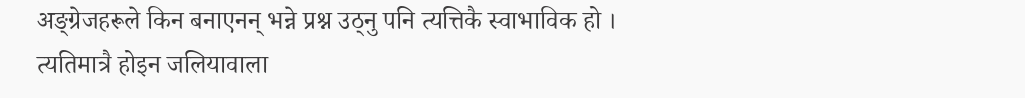अङ्ग्रेजहरूले किन बनाएनन् भन्ने प्रश्न उठ्नु पनि त्यत्तिकै स्वाभाविक हो ।
त्यतिमात्रै होइन जलियावाला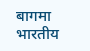बागमा भारतीय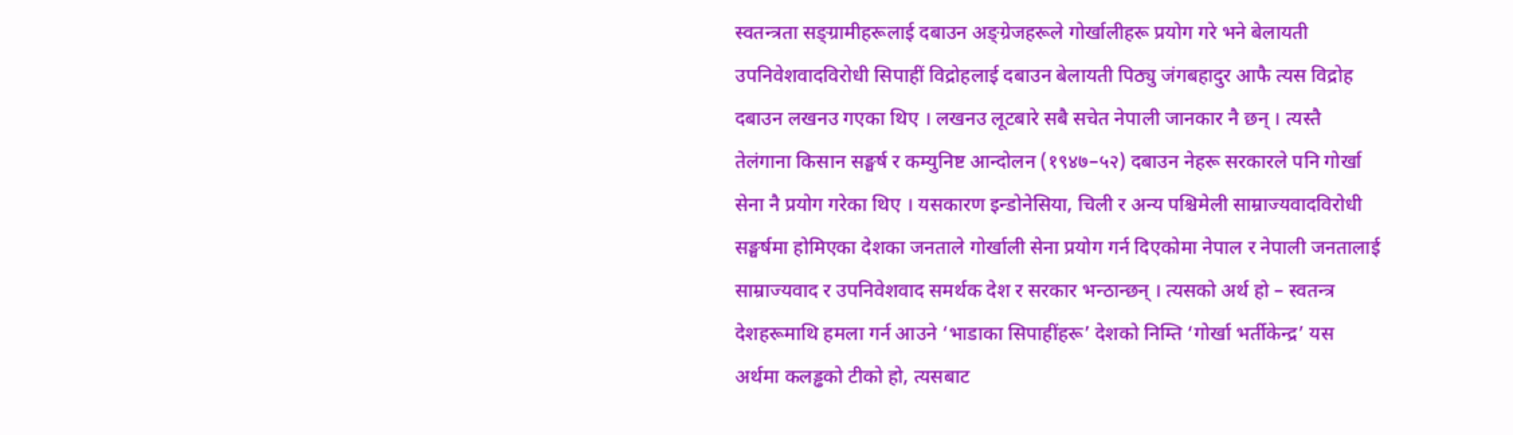स्वतन्त्रता सङ्ग्रामीहरूलाई दबाउन अङ्ग्रेजहरूले गोर्खालीहरू प्रयोग गरे भने बेलायती उपनिवेशवादविरोधी सिपाहीं विद्रोहलाई दबाउन बेलायती पिठ्यु जंगबहादुर आफै त्यस विद्रोह दबाउन लखनउ गएका थिए । लखनउ लूटबारे सबै सचेत नेपाली जानकार नै छन् । त्यस्तै तेलंगाना किसान सङ्घर्ष र कम्युनिष्ट आन्दोलन (१९४७–५२) दबाउन नेहरू सरकारले पनि गोर्खा सेना नै प्रयोग गरेका थिए । यसकारण इन्डोनेसिया, चिली र अन्य पश्चिमेली साम्राज्यवादविरोधी सङ्घर्षमा होमिएका देशका जनताले गोर्खाली सेना प्रयोग गर्न दिएकोमा नेपाल र नेपाली जनतालाई साम्राज्यवाद र उपनिवेशवाद समर्थक देश र सरकार भन्ठान्छन् । त्यसको अर्थ हो – स्वतन्त्र देशहरूमाथि हमला गर्न आउने ‘भाडाका सिपाहींहरू’ देशको निम्ति ‘गोर्खा भर्तीकेन्द्र’ यस अर्थमा कलड्ढको टीको हो, त्यसबाट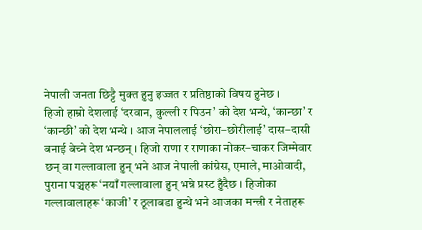नेपाली जनता छिट्टै मुक्त हुनु इज्जत र प्रतिष्ठाको विषय हुनेछ ।
हिजो हाम्रो देशलाई ‘दरवान, कुल्ली र पिउन’ को देश भन्थे, ‘कान्छा’ र ‘कान्छी’ को देश भन्थे । आज नेपाललाई ‘छोरा–छोरीलाई’ दास–दासी बनाई बेच्ने देश भन्छन् । हिजो राणा र राणाका नोकर–चाकर जिम्मेवार छन् वा गल्लावाला हुन् भने आज नेपाली कांग्रेस, एमाले, माओवादी, पुराना पञ्चहरू ‘नयाँ गल्लावाला हुन् भन्ने प्रस्ट हुँदैछ । हिजोका गल्लावालाहरू ‘काजी’ र ठूलाबडा हुन्थे भने आजका मन्त्री र नेताहरू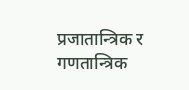प्रजातान्त्रिक र गणतान्त्रिक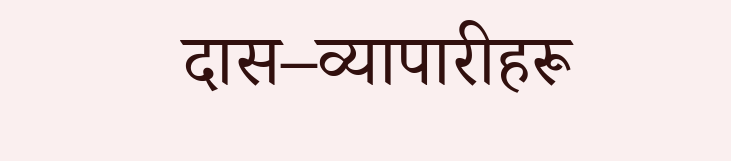दास–व्यापारीहरू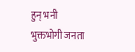हुन् भनी भुक्तभोगी जनता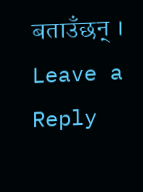बताउँछन् ।
Leave a Reply